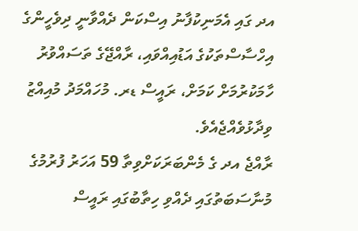އދ ގައި އެމަނިކުފާނު އިސްކަން ދެއްވާނީ ދިވެހީންގެ އިހްސާސްތަކުގެ އަޑުއިއްވައި، ރާއްޖޭގެ ތަސައްވުރު ހާމަކުރުމަށް ކަމަށް، ރައީސް ޑރ. މުހައްމަދު މުއިއްޒު ވިދާޅުވެއްޖެއެވެ.
ރާއްޖެ އދ ގެ މެންބަރަކަށްވިތާ 59 އަހަރު ފުރުމުގެ މުނާސަބަތުގައި ދެއްވި ހިތާބުގައި ރައީސް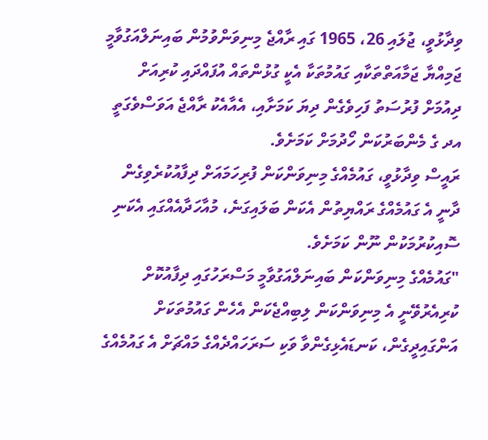ވިދާޅުވީ، ޖުލައި 26، 1965 ގައި ރާއްޖެ މިނިވަންވުމުން ބައިނަލްއަގުވާމީ ޖަމިއްޔާ ޖަމާއަތްތަކާއި ގައުމުތަކާ އެކީ ގުޅުންތައް އުފައްދައި ކުރިއަށް ދިއުމަށް ފުރުސަތު ފަހިވެގެން ދިޔަ ކަމަށާއި، އެއާއެކު ރާއްޖެ އަވަސްވެގަތީ އދ ގެ މެންބަރުކަން ހޯދުމަށް ކަމަށެވެ.
ރައީސް ވިދާޅުވީ، ގައުމެއްގެ މިނިވަންކަން ފުރިހަމައަށް ދިފާއުކުރެވިގެން ދާނީ އެ ގައުމެއްގެ ރައްޔިތުން އެކަން ބަލައިގަނެ، މުއާހަދާއެއްގައި އެކަނި ސޮއިކުރުމަކުން ނޫން ކަމަށެވެ.
"ގައުމެއްގެ މިނިވަންކަން ބައިނަލްއަގުވާމީ މަސްރަހުގައި ދިފާއުކޮށް ކުރިއެރުވޭނީ އެ މިނިވަންކަން ލިބިއްޖެކަން އެހެން ގައުމުތަކަށް އަންގައިދީގެން، ކަނޑައެޅިގެންވާ ވަކި ސަރަހައްދެއްގެ މައްޗަށް އެ ގައުމެއްގެ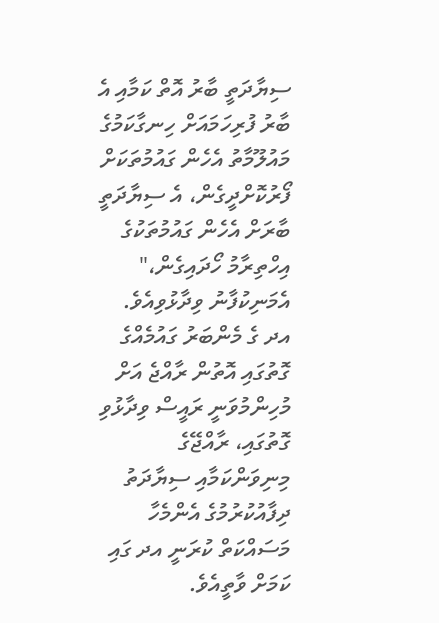ސިޔާދަތީ ބާރު އޮތް ކަމާއި އެ ބާރު ފުރިހަމައަށް ހިނގާކަމުގެ މައުލޫމާތު އެހެން ގައުމުތަކަށް ފޯރުކޮށްދީގެން، އެ ސިޔާދަތީ ބާރަށް އެހެން ގައުމުތަކުގެ އިހްތިރާމު ހޯދައިގެން،" އެމަނިކުފާނު ވިދާޅުވިއެވެ.
އދ ގެ މެންބަރު ގައުމެއްގެ ގޮތުގައި އޮތުން ރާއްޖެ އަށް މުހިންމުވަނީ ރައީސް ވިދާޅުވި ގޮތުގައި، ރާއްޖޭގެ މިނިވަންކަމާއި ސިޔާދަތު ދިފާއުކުރުމުގެ އެންމެހާ މަސައްކަތް ކުރަނީ އދ ގައި ކަމަށް ވާތީއެވެ.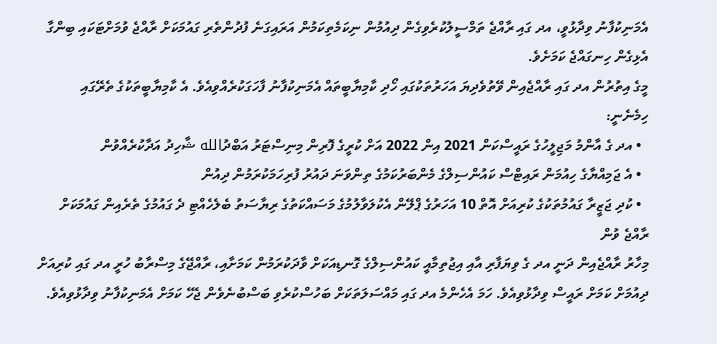އެމަނިކުފާނު ވިދާޅުވީ، އދ ގައި ރާއްޖެ ތަމްސީލުކުރެވިގެން ދިއުމުން ނިކަމެތިކަމުން އަރައިގަނެ ފުދުންތެރި ގައުމަކަށް ރާއްޖެ ވުމަށްޓަކައި ބިންގާ އެޅިގެން ހިނގައްޖެ ކަމަށެވެ.
މީގެ އިތުރުން އދ ގައި ރާއްޖެއިން ވޭތުވެދިޔަ އަހަރުތަކުގައި ހޯދި ކާމިޔާބީތައް އެމަނިކުފާނު ފާހަގަކުރެއްވިއެވެ. އެ ކާމިޔާބީތަކުގެ ތެރޭގައި ހިމެނެނީ:
  • އދ ގެ އާންމު މަޖިލީހުގެ ރައީސްކަން 2021 އިން 2022 އަށް ކުރީގެ ފޮރިން މިނިސްޓަރު އަބްދުالله ޝާހިދު އަދާކުރެއްވުން
  • އެ ޖަމިއްޔާގެ ހިއުމަން ރައިޓްސް ކައުންސިލްގެ މެންބަރުކަމުގެ ތިންވަނަ ދައުރު ފުރިހަމަކުރަމުން ދިއުން
  • ކުދި ޖަޒީރާ ގައުމުތަކުގެ ކުރިއަށް އޮތް 10 އަހަރުގެ ޕްލޭން އެކުލަވާލުމުގެ މަސައްކަތުގެ ރިޔާސަތު ބެލެހެއްޓި ދެ ގައުމުގެ ތެރެއިން ގައުމަކަށް ރާއްޖެ ވުން
މިހާރު ރާއްޖެއިން ދަނީ އދ ގެ ވިޔަފާރި އާއި އިޖުތިމާއީ ކައުންސިލްގެ ގޮނޑިއަކަށް ވާދަކުރަމުން ކަމަށާއި، ރާއްޖޭގެ މިސްރާބު ހުރީ އދ ގައި ކުރިއަށް ދިއުމަށް ކަމަށް ރައީސް ވިދާޅުވިއެވެ. ހަމަ އެހެންމެ އދ ގައި މައްސަލަތަކަށް ބަހުސްކުރެވި ބަސްބުނެވެން ޖެހޭ ކަމަށް އެމަނިކުފާނު ވިދާޅުވިއެވެ.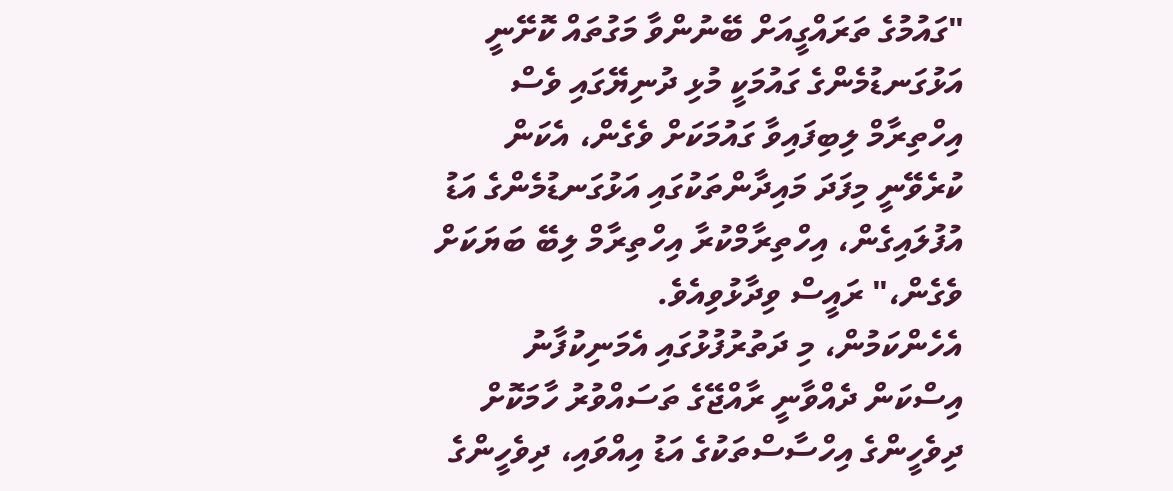"ގައުމުގެ ތަރައްގީއަށް ބޭނުންވާ މަގުތައް ކޮށޭނީ އަޅުގަނޑުމެންގެ ގައުމަކީ މުޅި ދުނިޔޭގައި ވެސް އިހްތިރާމް ލިބިފައިވާ ގައުމަކަށް ވެގެން، އެކަން ކުރެވޭނީ މިފަދަ މައިދާންތަކުގައި އަޅުގަނޑުމެންގެ އަޑު އުފުލައިގެން، އިހްތިރާމްކުރާ އިހްތިރާމް ލިބޭ ބަޔަކަށް ވެގެން،" ރައީސް ވިދާޅުވިއެވެ.
އެހެންކަމުން، މި ދަތުރުފުޅުގައި އެމަނިކުފާނު އިސްކަން ދެއްވާނީ ރާއްޖޭގެ ތަސައްވުރު ހާމަކޮށް ދިވެހީންގެ އިހްސާސްތަކުގެ އަޑު އިއްވައި، ދިވެހީންގެ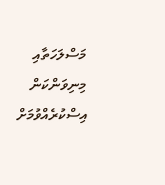މަސްލަހަތާއި މިނިވަންކަން އިސްކުރެއްވުމަށް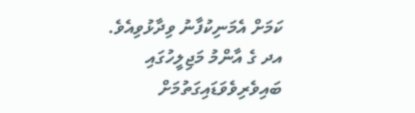ކަމަށް އެމަނިކުފާނު ވިދާޅުވިއެވެ.
އދ ގެ އާންމު މަޖިލީހުގައި ބައިވެރިވެވަޑައިގަތުމަށް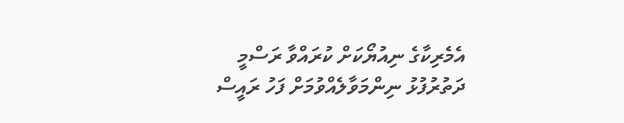އެމެރިކާގެ ނިއުޔޯކަށް ކުރައްވާ ރަސްމީ ދަތުރުފުޅު ނިންމަވާލެއްވުމަށް ފަހު ރައީސް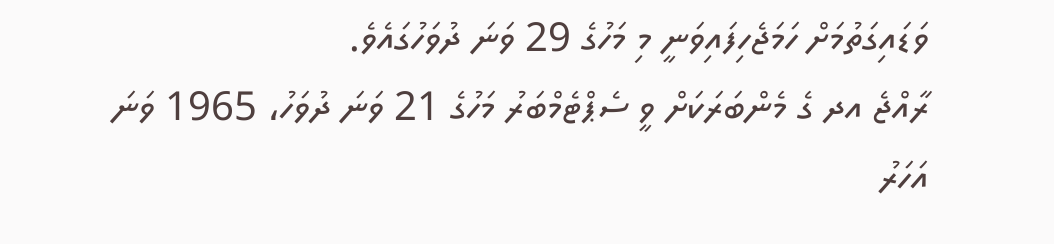ވަޑައިގަތުމަށް ހަމަޖެހިފައިވަނީ މި މަހުގެ 29 ވަނަ ދުވަހުގައެވެ.
ރާއްޖެ އދ ގެ މެންބަރަކަށް ވީ ސެޕްޓެމްބަރު މަހުގެ 21 ވަނަ ދުވަހު، 1965 ވަނަ އަހަރު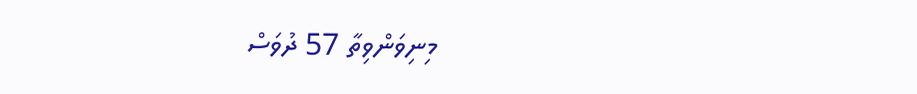މިނިވަންވިތާ 57 ދުވަސް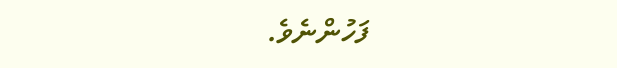ފަހުންނެވެ.